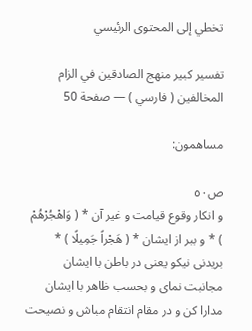تخطي إلى المحتوى الرئيسي

تفسير كبير منهج الصادقين في الزام المخالفين ( فارسي ) — صفحة 50

مساهمون:

ص٥٠
و انكار وقوع قيامت و غير آن * ( وَاهْجُرْهُمْ ) * و ببر از ايشان * ( هَجْراً جَمِيلًا ) * بريدنى نيكو يعنى در باطن با ايشان مجانبت نماى و بحسب ظاهر با ايشان مدارا كن و در مقام انتقام مباش و نصيحت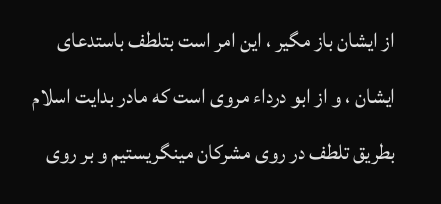از ايشان باز مگير ، اين امر است بتلطف باستدعاى ايشان ، و از ابو درداء مروى است كه مادر بدايت اسلام بطريق تلطف در روى مشركان مينگريستيم و بر روى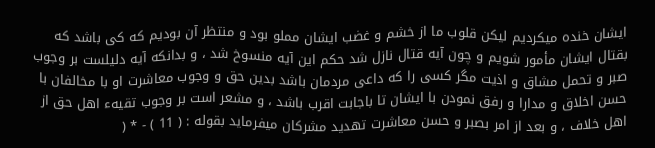ايشان خنده ميكرديم ليكن قلوب ما از خشم و غضب ايشان مملو بود و منتظر آن بوديم كه كى باشد كه بقتال ايشان مأمور شويم و چون آيه قتال نازل شد حكم اين آيه منسوخ شد ، و بدانكه آيه دليلست بر وجوب صبر و تحمل مشاق و اذيت مگر كسى را كه داعى مردمان باشد بدين حق و وجوب معاشرت او با مخالفان با حسن اخلاق و مدارا و رفق نمودن با ايشان تا باجابت اقرب باشد ، و مشعر است بر وجوب تقيهء اهل حق از اهل خلاف ، و بعد از امر بصبر و حسن معاشرت تهديد مشركان ميفرمايد بقوله : ( 11 ) - * (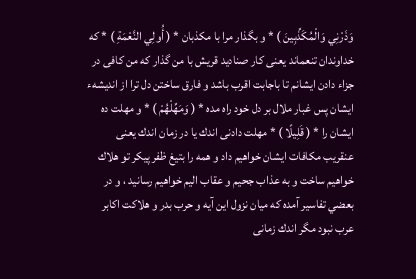وَذَرْنِي وَالْمُكَذِّبِينَ ) * و بگذار مرا با مكذبان * ( أُولِي النَّعْمَةِ ) * كه خداوندان تنعماند يعنى كار صناديد قريش با من گذار كه من كافى در جزاء دادن ايشانم تا باجابت اقرب باشد و فارق ساختن دل ترا از انديشهء ايشان پس غبار ملال بر دل خود راه مده * ( وَمَهِّلْهُمْ ) * و مهلت ده ايشان را * ( قَلِيلًا ) * مهلت دادنى اندك يا در زمان اندك يعنى عنقريب مكافات ايشان خواهيم داد و همه را بتيغ ظفر پيكر تو هلاك خواهيم ساخت و به عذاب جحيم و عقاب اليم خواهيم رسانيد ، و در بعضي تفاسير آمده كه ميان نزول اين آيه و حرب بدر و هلاكت اكابر عرب نبود مگر اندك زمانى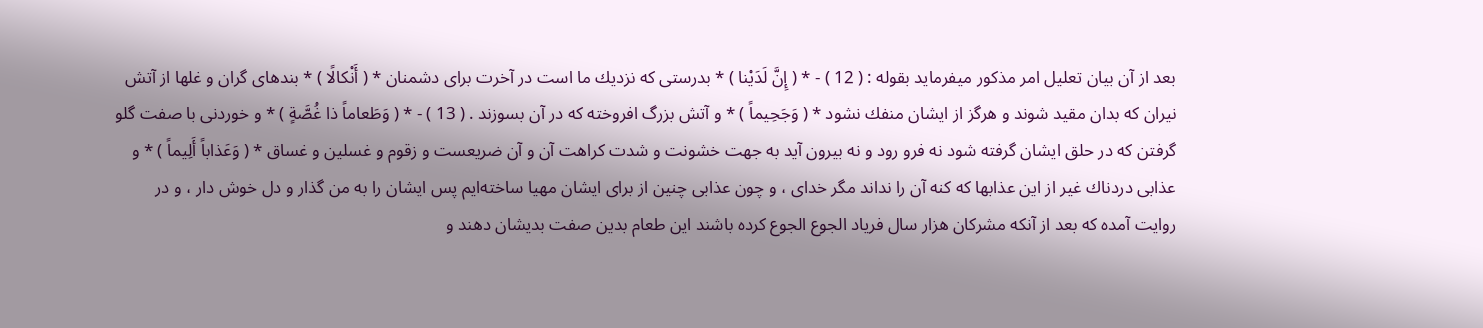بعد از آن بيان تعليل امر مذكور ميفرمايد بقوله : ( 12 ) - * ( إِنَّ لَدَيْنا ) * بدرستى كه نزديك ما است در آخرت براى دشمنان * ( أَنْكالًا ) * بندهاى گران و غلها از آتش نيران كه بدان مقيد شوند و هرگز از ايشان منفك نشود * ( وَجَحِيماً ) * و آتش بزرگ افروخته كه در آن بسوزند . ( 13 ) - * ( وَطَعاماً ذا غُصَّةٍ ) * و خوردنى با صفت گلو گرفتن كه در حلق ايشان گرفته شود نه فرو رود و نه بيرون آيد به جهت خشونت و شدت كراهت آن و آن ضريعست و زقوم و غسلين و غساق * ( وَعَذاباً أَلِيماً ) * و عذابى دردناك غير از اين عذابها كه كنه آن را نداند مگر خداى ، و چون عذابى چنين از براى ايشان مهيا ساخته‌ايم پس ايشان را به من گذار و دل خوش دار ، و در روايت آمده كه بعد از آنكه مشركان هزار سال فرياد الجوع الجوع كرده باشند اين طعام بدين صفت بديشان دهند و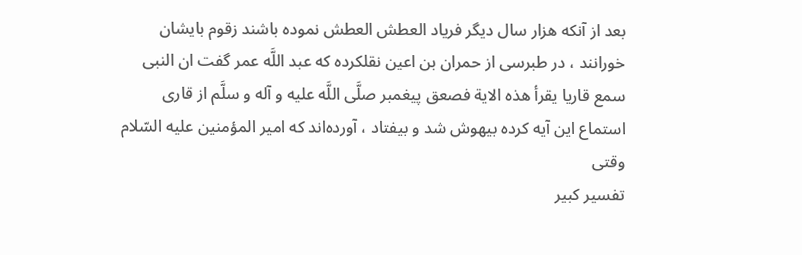بعد از آنكه هزار سال ديگر فرياد العطش العطش نموده باشند زقوم بايشان خورانند ، در طبرسى از حمران بن اعين نقلكرده كه عبد اللَّه عمر گفت ان النبى سمع قاريا يقرأ هذه الاية فصعق پيغمبر صلَّى اللَّه عليه و آله و سلَّم از قارى استماع اين آيه كرده بيهوش شد و بيفتاد ، آورده‌اند كه امير المؤمنين عليه السّلام وقتى
تفسير كبير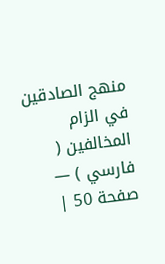منهج الصادقين في الزام المخالفين ( فارسي ) — صفحة 50 |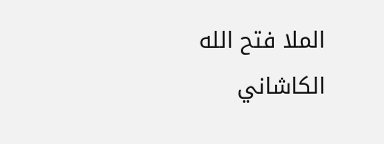الملا فتح الله الكاشاني